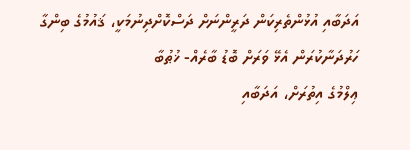އަދަބާއި އުޅުންތެރިކަން ދަރީންނަށް ދަސްކޮށްދިނުމަކީ، ޤައުމުގެ ބިންގާ ހަރުދަނާކުރަން އެޅޭ ވަރަށް ބޮޑު ބާރެއް- ޚުޠުބާ
ޢިލްމުގެ އިތުރަށް، އަދަބާއި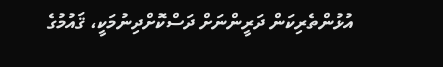އުޅުންތެރިކަން ދަރީންނަށް ދަސްކޮށްދިނުމަކީ، ޤައުމުގެ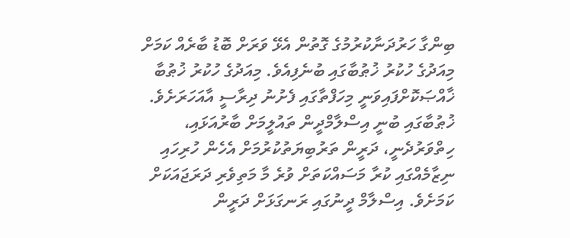ބިންގާ ހަރުދަނާކުރުމުގެ ގޮތުން އެޅޭ ވަރަށް ބޮޑު ބާރެއް ކަމަށް މިއަދުގެ ހުކުރު ޚުޠުބާގައި ބުނެފިއެވެ. މިއަދުގެ ހުކުރު ޚުޠުބާ ޚާއްޞަކޮށްފައިވަނީ މިހަފްތާގައި ފެށުނު ދިރާސީ އާއަހަރަށެވެ.
ޚުޠުބާގައި ބުނީ އިސްލާމްދީން ތައުލީމަށް ބާރުއަޅައި، ހިތްވަރުދެނީ، ދަރީން ތަރުބިޔަތުކުރުމަށް އެހެން ހުރިހައި ނިޒާމެއްގައި ކުރާ މަސައްކަތަށް ވުރެ މާ މަތިވެރި ދަރަޖައަކަށް ކަމަށެވެ. އިސްލާމް ދީނުގައި ރަނގަޅަށް ދަރީން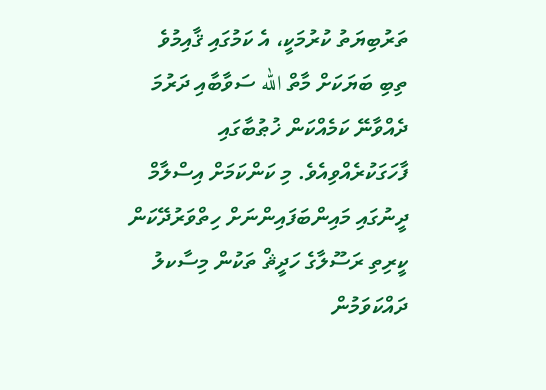ތަރުބިޔަތު ކުރުމަކީ، އެ ކަމުގައި ޤާއިމުވެ ތިބި ބަޔަކަށް މާތް الله ސަވާބާއި ދަރުމަ ދެއްވާނޭ ކަމެއްކަން ޚުޠުބާގައި ފާހަގަކުރެއްވިއެވެ. މި ކަންކަމަށް އިސްލާމް ދީނުގައި މައިންބަފައިންނަށް ހިތްވަރުދޭކަން ކީރިތި ރަސޫލާގެ ހަދީޘް ތަކުން މިސާކލު ދައްކަވަމުން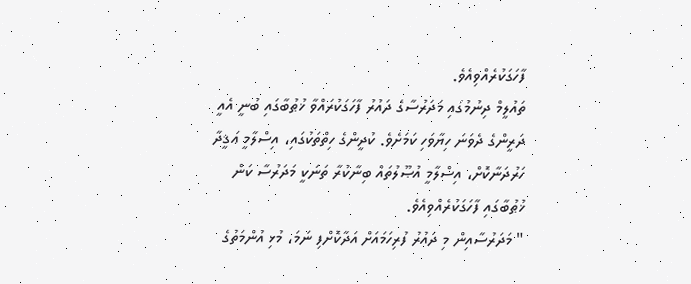ފާހަގަކުރެއްވިއެވެ.
ތައުލީމް ދިނުމުގައި މަދަރުސާގެ ދައުރު ފާހަގަކުރައްވާ ޚުޠުބާގައި ބުނީ އެއީ ދަރީންގެ ދެވަނަ ހިޔާވަހި ކަމަށެވެ. ކުދީންގެ ހިތްތަކުގައި، އިސްލާމީ ޢަޤީދާ ހަރުދަނާކޮށް، އިސްލާމީ އުޞޫލުތައް ބިނާކުރާ ތަނަކީ މަދަރުސާ ކަން ޚުޠުބާގައި ފާހަގަކުރެއްވިއެވެ.
" މަދަރުސާއިން މި ދައުރު ފުރިހަމައަށް އަދާކޮށްފި ނަމަ، މުޅި އުންމަތުގެ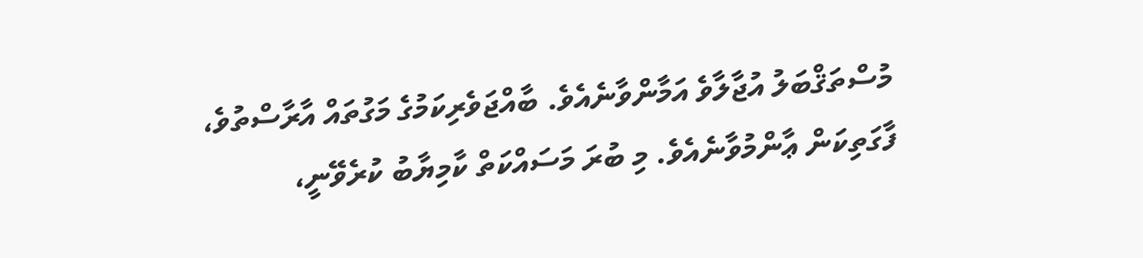މުސްތަޤްބަލު އުޖާލާވެ އަމާންވާނެއެވެ. ބާއްޖަވެރިކަމުގެ މަގުތައް އާރާސްތުވެ، ފާގަތިކަން ޢާންމުވާނެއެވެ. މި ބުރަ މަސައްކަތް ކާމިޔާބު ކުރެވޭނީ،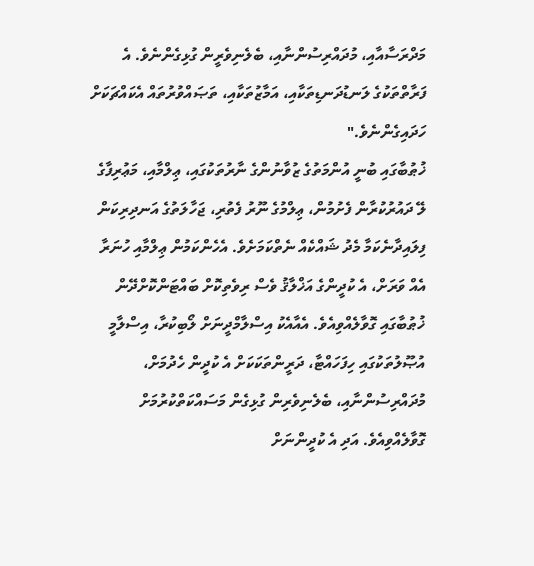މަދްރަސާއާއި، މުދައްރިސުންނާއި، ބެލެނިވެރީން ގުޅިގެންނެވެ. އެ ފަރާތްތަކުގެ ލަނޑުދަނޑިތަކާއި، އަމާޒުތަކާއި، ތަޞައްވުރުތައް އެކައްޗަކަށް ހަދައިގެންނެވެ."
ޚުޠުބާގައި ބުނީ އުންމަތުގެ ޒުވާނުންގެ ނާރުތަކުގައި، ޢިލްމާއި، މަޢުރިފާގެ ލޭ ދައުރުކުރާން ފެށުމުން، ޢިލްމުގެ ނޫރު ފެތުރި، ޖަހާލަތުގެ އަނދިރިކަން ފިލައިދާނެކަމާ މެދު ޝައްކެއް ނެތްކަމަށެވެ. އެހެންކަމުން ޢިލްމާއި ހުނަރާ އެއް ވަރަށް، އެ ކުދީންގެ އަޚްލާޤު ވެސް ރިވެތިކޮށް ބައްޓަންކޮށްދޭން ޚުޠުބާގައި ގޮވާލެއްވިއެވެ. އެއާއެކު އިސްލާމްދީނަށް ލޯބިކުރާ، އިސްލާމީ އުޞޫލުތަކުގައި ހިފަހައްޓާ، ދަރީންތަކަކަށް އެ ކުދީން ހެދުމަށް، މުދައްރިސުންނާއި، ބެލެނިވެރިން ގުޅިގެން މަސައްކަތްކުރުމަށް ގޮވާލެއްވިއެވެ. އަދި އެ ކުދީންނަށް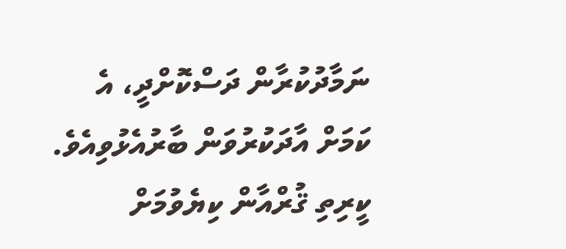ނަމާދުކުރާން ދަސްކޮށްދީ، އެ ކަމަށް އާދަކުރުވަން ބާރުއެޅުވިއެވެ. ކީރިތި ޤުރްއާން ކިޔެވުމަށް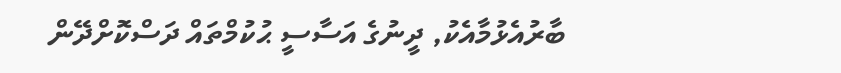ބާރުއެޅުމާއެކު, ދީނުގެ އަސާސީ ޙުކުމްތައް ދަސްކޮށްދޭން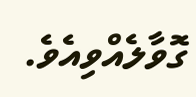ގޮވާލެއްވިއެވެ.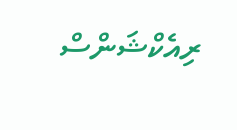ރިއެކްޝަންސް